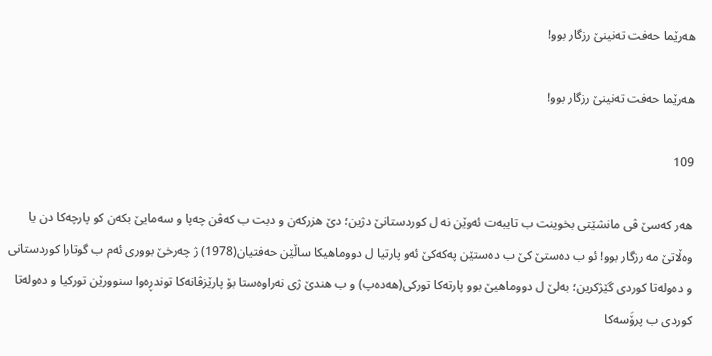هه‌رێما حه‌فت ته‌نینێ رزگار بوو!

هه‌رێما حه‌فت ته‌نینێ رزگار بوو!

109

هه‌ر كه‌سێ ڤی مانشێتی بخوینت ب تایبه‌ت ئه‌وێن نه‌ ل كوردستانێ دژین؛ دێ هزركه‌ن و دبت ب كه‌ڤن چه‌پا و سه‌مایێ بكه‌ن كو پارچه‌كا دن یا وه‌ڵاتێ مه‌ رزگار بوو! ئو ب ده‌ستێ كێ ب ده‌ستێن په‌كه‌كێ ئه‌و پارتیا ل دووماهیكا ساڵێن حه‌فتیان(1978) ژ چه‌رخێ بووری ئه‌م ب گوتارا كوردستانی و ده‌وله‌تا كوردی گێژكرین؛ به‌لێ ل دووماهیێ بوو پارته‌كا توركی(هه‌ده‌پ) و ب هندێ ژی نه‌راوه‌ستا بۆ پارێزڤانه‌كا توندڕه‌وا سنوورێن توركیا و ده‌وله‌تا كوردی ب پرۆَسه‌كا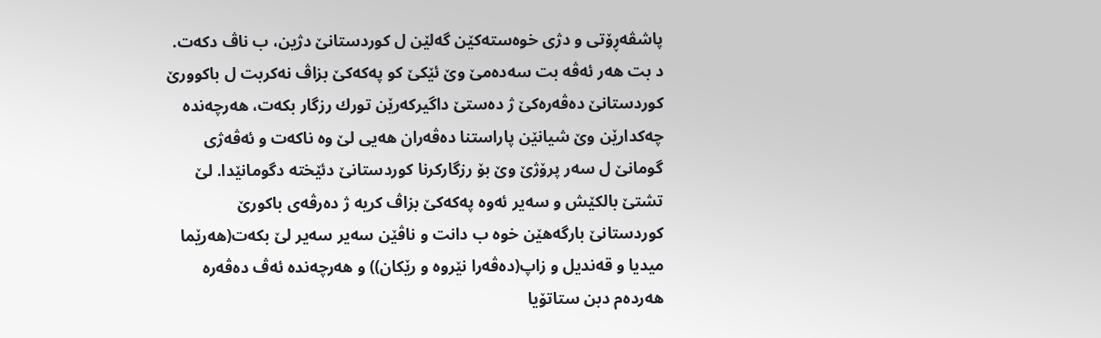پاشڤه‌ڕۆتی و دژی خوه‌سته‌كێن گه‌لێن ل كوردستانێ دژین، ب ناڤ دكه‌ت. د بت هه‌ر ئه‌ڤه‌ بت سه‌ده‌مێ وێ ئێكێ كو په‌كه‌كێ بزاڤ نه‌كربت ل باكوورێ كوردستانێ ده‌ڤه‌ره‌كێ ژ ده‌ستێ داگیركه‌رێن تورك رزگار بكه‌ت، هه‌رچه‌نده‌ چه‌كدارێن وێ شیانێن پاراستنا ده‌ڤه‌ران هه‌یی لێ وه‌ ناكه‌ت و ئه‌ڤه‌ژی گومانێ ل سه‌ر پرۆژێ وێ بۆ رزگاركرنا كوردستانێ دئێخته‌ دگومانێدا. لێ تشتێ بالكێش و سه‌یر ئه‌وه‌ په‌كه‌كێ بزاڤ كریه‌ ژ ده‌رڤه‌ی باكورێ كوردستانێ بارگه‌هێن خوه‌ ب دانت و ناڤێن سه‌یر سه‌یر لێ بكه‌ت(هه‌رێما میدیا و قه‌ندیل و زاپ(ده‌ڤه‌را نێروه‌ و رێكان)) و هه‌رچه‌نده‌ ئه‌ڤ ده‌ڤه‌ره‌ هه‌رده‌م دبن ستاتۆیا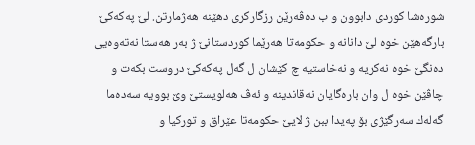شوره‌شا كوردی دابوون و ب ده‌ڤه‌رێن رزگاركری دهێنه‌ هه‌ژمارتن. لێ په‌كه‌كێ بارگه‌هێن خوه‌ لێ دانانه‌ و حكومه‌تا هه‌رێما كوردستانێ ژ به‌ر هه‌ستا نه‌ته‌وه‌یی ده‌نگێ خوه‌ نه‌كریه‌ و نه‌خاستیه‌ چ كێشان ل گه‌ل په‌كه‌كێ دروست بكه‌ت و چاڤێن خوه‌ ل وان باره‌گایان نه‌قاندینه‌ و ئه‌ڤ هه‌لویستێ وێ بوویه‌ سه‌ده‌ما گه‌له‌ك سه‌رگێژی بۆ په‌یدا ببن ژ لایێ حكومه‌تا عێراق و توركیا و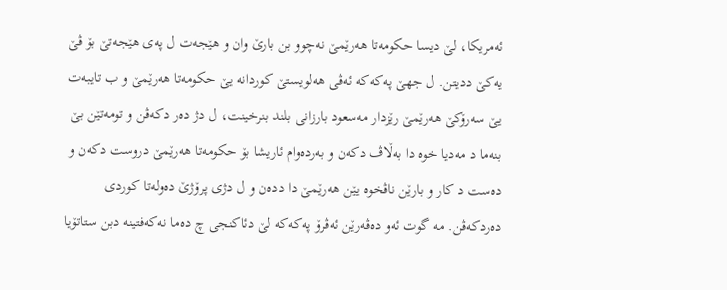ئه‌مریكا، لێ دیسا حكومه‌تا هه‌رێمێ نه‌چوو بن بارێ وان و هێجه‌ت ل په‌ی هێجه‌تێ بۆ ڤێ یه‌كێ ددیتن. ل جهێ په‌كه‌كه‌ ئه‌ڤی هه‌لویستێ كوردانه‌ یێ حكومه‌تا هه‌رێمێ و ب تایبه‌ت یێ سه‌رۆكێ هه‌رێمێ رێزدار مه‌سعود بارزانی بلند بنرخینت، ل دژ ده‌ر دكه‌ڤن و تومه‌تێن بێ بنه‌ما د مه‌دیا خوه‌ دا به‌ڵاڤ دكه‌ن و به‌رده‌وام ئاریشا بۆ حكومه‌تا هه‌رێمێ دروست دكه‌ن و ده‌ست د كار و بارێن ناڤخوه‌ یێن هه‌رێمێ دا دده‌ن و ل دژی پرۆژێ ده‌وله‌تا كوردی ده‌ردكه‌ڤن. مه‌ گوت ئه‌و ده‌ڤه‌رێن ئه‌ڤرۆ په‌كه‌كه‌ لێ دئاكنجی چ ده‌ما نه‌كه‌فتینه‌ دبن ستاتۆیا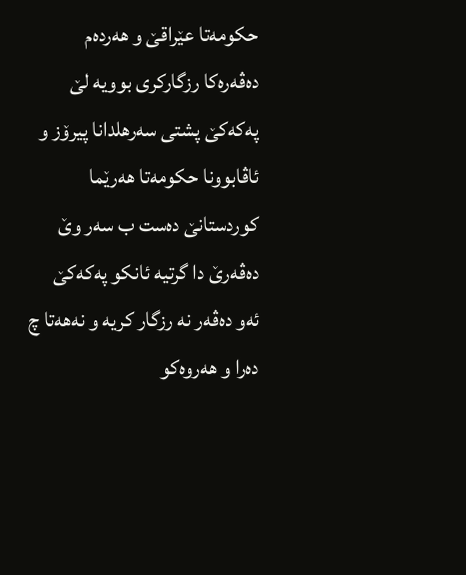حكومه‌تا عێراقێ و هه‌رده‌م ده‌ڤه‌ره‌كا رزگاركری بوویه‌ لێ په‌كه‌كێ پشتی سه‌رهلدانا پیرۆز و ئاڤابوونا حكومه‌تا هه‌رێما كوردستانێ ده‌ست ب سه‌ر وێ ده‌ڤه‌رێ دا گرتیه‌ ئانكو په‌كه‌كێ ئه‌و ده‌ڤه‌ر نه‌ رزگار كریه‌ و نه‌هه‌تا چ ده‌را و هه‌روه‌كو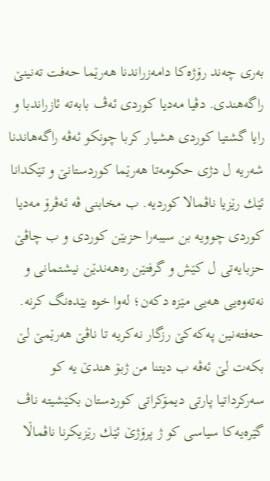به‌ری چه‌ند رۆژه‌كا دامه‌زراندنا هه‌رێما حه‌فت ته‌نینێ راگه‌هندی. دڤیا مه‌دیا كوردی ئه‌ڤ بابه‌ته‌ ئازراندبا و رایا گشتیا كوردی هشیار كربا چونكو ئه‌ڤه‌ راگه‌هاندنا شه‌ریه‌ ل دژی حكومه‌تا هه‌رێما كوردستانێ و تێكدانا ئێك رێزیا ناڤمالا كوردیه‌. ب مخابنی ڤه‌ ئه‌ڤرۆ مه‌دیا كوردی چوویه‌ بن سیبه‌را حزبێن كوردی و ب چاڤێ حزبایه‌تی ل كێش و گرفتێن ره‌هه‌ندێن نیشتمانی و نه‌ته‌وه‌یی هه‌یی مێزه‌ دكه‌ن؛ له‌وا خوه‌ بێده‌نگ كرنه‌. حه‌فته‌نین په‌كه‌كێ رزگار نه‌كریه‌ تا ناڤێ هه‌رێمێ لێ بكه‌ت لێ ئه‌ڤه‌ ب دیتنا من ژبۆ هندێ یه‌ كو سه‌ركرداتیا پارتی دیمۆكراتی كوردستان بكێشیته‌ ناڤ گێره‌یه‌كا سیاسی كو ژ پرۆژێ ئێك رێزیكرنا ناڤماڵا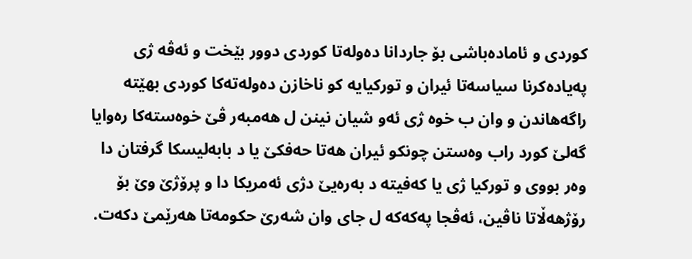كوردی و ئاماده‌باشی بۆ جاردانا ده‌وله‌تا كوردی دوور بێخت و ئه‌ڤه‌ ژی په‌یاده‌كرنا سیاسه‌تا ئیران و توركیایه‌ كو ناخازن ده‌وله‌ته‌كا كوردی بهێته‌ راگه‌هاندن و وان ب خوه‌ ژی ئه‌و شیان نینن ل هه‌مبه‌ر ڤێ خوه‌سته‌كا ره‌وایا گه‌لێ كورد راب وه‌ستن چونكو ئیران هه‌تا حه‌فكێ یا د بابه‌لیسكا گرفتان دا وه‌ر بووی و توركیا ژی یا كه‌فیته‌ د به‌ره‌یێ دژی ئه‌مریكا دا و پرۆژێ وێ بۆ رۆژهه‌ڵاتا ناڤین، ئه‌ڤجا په‌كه‌كه‌ ل جای وان شه‌رێ حكومه‌تا هه‌رێمێ دكه‌ت.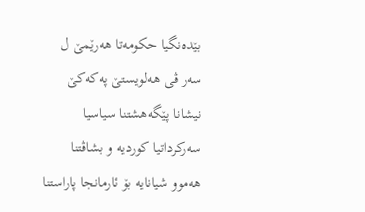بێده‌نگیا حكومه‌تا هه‌رێمێ ل سه‌ر ڤی هه‌لویستێ په‌كه‌كێ نیشانا پێگه‌هشتنا سیاسیا سه‌ركرداتیا كوردیه‌ و بشاڤتنا هه‌موو شیانایه‌ بۆ ئارمانجا پاراستنا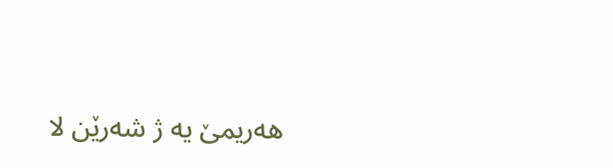هه‌ریمێ یه‌ ژ شه‌رێن لا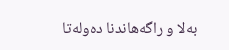به‌لا و راگه‌هاندنا ده‌وله‌تا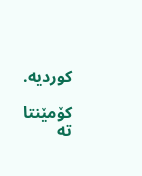كوردیه‌.

کۆمێنتا تە